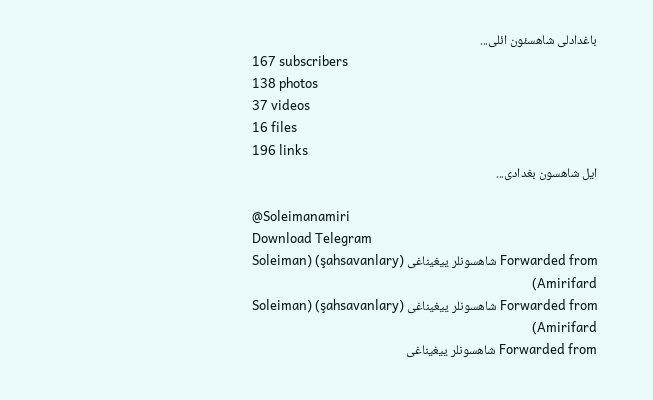باغدادلی شاهسئون ائلی...
167 subscribers
138 photos
37 videos
16 files
196 links
ایل شاهسون بغدادی...

@Soleimanamiri
Download Telegram
Forwarded from شاهسونلر ییغیناغی (şahsavanlary) (Soleiman Amirifard)
Forwarded from شاهسونلر ییغیناغی (şahsavanlary) (Soleiman Amirifard)
Forwarded from شاهسونلر ییغیناغی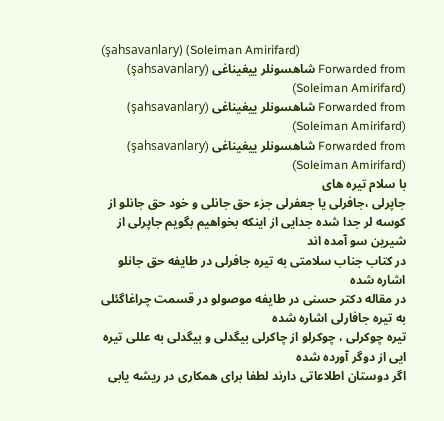(şahsavanlary) (Soleiman Amirifard)
Forwarded from شاهسونلر ییغیناغی (şahsavanlary) (Soleiman Amirifard)
Forwarded from شاهسونلر ییغیناغی (şahsavanlary) (Soleiman Amirifard)
Forwarded from شاهسونلر ییغیناغی (şahsavanlary) (Soleiman Amirifard)
با سلام تیره های
جاپرلی ،جافرلی یا جعفرلی جزء حق جانلی و خود حق جانلو از کوسه لر جدا شده جدایی از اینکه بخواهیم بگویم جاپرلی از شیرین سو آمده اند
در کتاب جناب سلامتی به تیره جافرلی در طایفه حق جانلو اشاره شده
در مقاله دکتر حسنی در طایفه موصولو در قسمت چراغاگئلی به تیره جافارلی اشاره شده
تیره چوکرلی ، چوکرلو از چاکرلی بیگدلی و بیگدلی به عللی تیره ایی از دوگر آورده شده
اگر دوستان اطلاعاتی دارند لطفا برای همکاری در ریشه یابی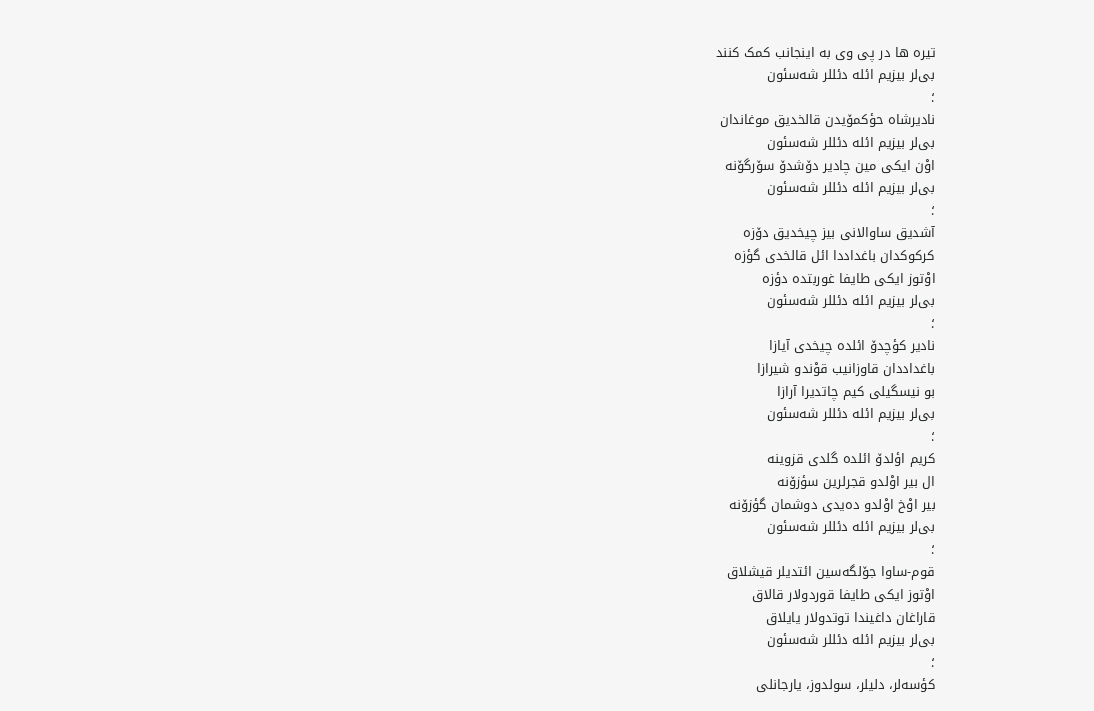تیره ها در پی وی به اینجانب کمک کنند
بی‌لر بیزیم ائله دئللر شه‌سئون
؛
نادیرشاه حؤکمۆیدن قالخدیق موغاندان
بی‌لر بیزیم ائله دئللر شه‌سئون
اوْن ایکی مین چادیر دۆشدۆ سۆرگۆنه
بی‌لر بیزیم ائله دئللر شه‌سئون
؛
آشدیق ساوالانی بیز چیخدیق دۆزه
کرکوکدان باغداددا ائل قالخدی گؤزه
اوْتوز ایکی طایفا غوربتده دؤزه
بی‌لر بیزیم ائله دئللر شه‌سئون
؛
نادیر کؤچدۆ ائلده چیخدی آیازا
باغداددان قاوزانیب قوْندو شیرازا
بو نیسگیلی کیم چاتدیرا آرازا
بی‌لر بیزیم ائله دئللر شه‌سئون
؛
کریم اؤلدۆ ائلده گلدی قزوینه
ال بیر اوْلدو قجرلرین سؤزۆنه
بیر اوْخ اوْلدو ده‌یدی دوشمان گؤزۆنه
بی‌لر بیزیم ائله دئللر شه‌سئون
؛
قوم-ساوا جۆلگه‌سین ائتدیلر قیشلاق
اوْتوز ایکی طایفا قوردولار قالاق
قاراغان داغیندا توتدولار یایلاق
بی‌لر بیزیم ائله دئللر شه‌سئون
؛
کؤسه‌لر، دلیلر، سولدوز، یارجانلی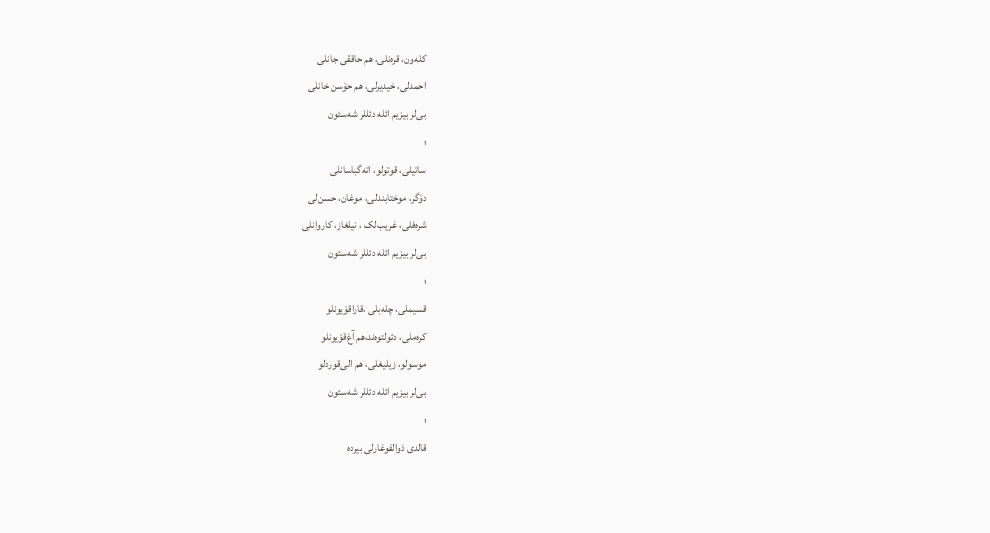کله‌ون، قره‌نلی، هم حاققی جانلی
احمدلی، خیدیرلی، هم حۆسن خانلی
بی‌لر بیزیم ائله دئللر شه‌سئون
؛
ساتیلی، قوتولو، اته‌گباسانلی
دۆگر، موختابندلی، موغان، حسن‌لی
شره‌فلی، غریب‌لک ، نیلغاز، کاروانلی
بی‌لر بیزیم ائله دئللر شه‌سئون
؛
قسیملی، چله‌بلی ،قاراقوْیونلو
کره‌ملی، دئولتوه‌ند،هم آغ‌قوْیونلو
موسولو، زیلیغلی، هم الی‌قوردلو
بی‌لر بیزیم ائله دئللر شه‌سئون
؛
قالدی ذوالفوغارلی بیرده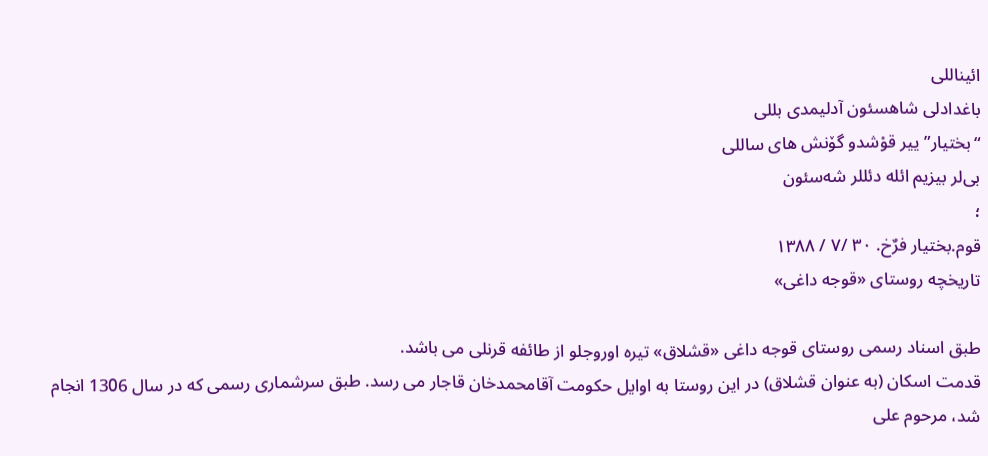ائیناللی
باغدادلی شاهسئون آدلیمدی بللی
“بختیار” ییر قوْشدو گۆنش های ساللی
بی‌لر بیزیم ائله دئللر شه‌سئون
؛
قوم.بختیار فرٌخ. ٣٠ /٧ / ١٣٨٨
تاریخچه روستای «قوجه داغی»

طبق اسناد رسمی روستای قوجه داغی «قشلاق» تیره اوروجلو از طائفه قرنلی می باشد.
قدمت اسکان (به عنوان قشلاق) در این روستا به اوایل حکومت آقامحمدخان قاجار می رسد. طبق سرشماری رسمی که در سال 1306 انجام شد، مرحوم علی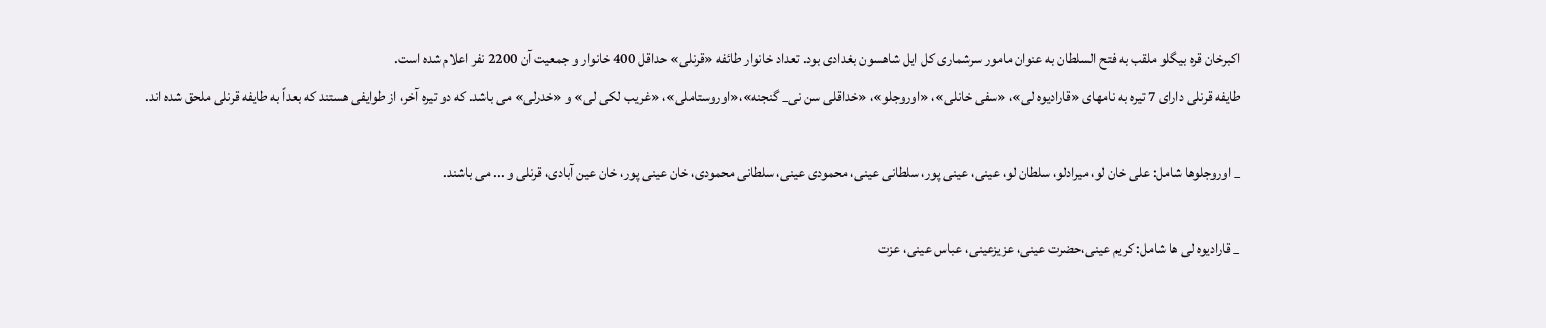اکبرخان قره بیگلو ملقب به فتح السلطان به عنوان مامور سرشماری کل ایل شاهسون بغدادی بود. تعداد خانوار طائفه «قرنلی» حداقل 400 خانوار و جمعیت آن 2200 نفر اعلام شده است.
طایفه قرنلی دارای 7 تیره به نامهای «قارادیوه لی»، «سفی خانلی»، «اوروجلو»، «خداقلی سن نی_ گنجنه»،«اوروستاملی»، «غریب لکی لی» و «خدرلی» می باشد. که دو تیره آخر، از طوایفی هستند که بعداً به طایفه قرنلی ملحق شده اند.

_ اوروجلوها شامل: علی خان لو، میرادلو، سلطان لو، عینی، عینی پور، سلطانی عینی، محمودی عینی، سلطانی محمودی، خان عینی پور، خان عین آبادی، قرنلی و ... می باشند.

_ قارادیوه لی ها شامل: کریم عینی،حضرت عینی، عزیزعینی، عباس عینی، عزت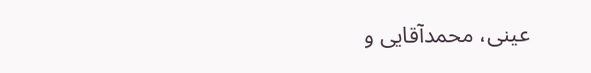عینی، محمدآقایی و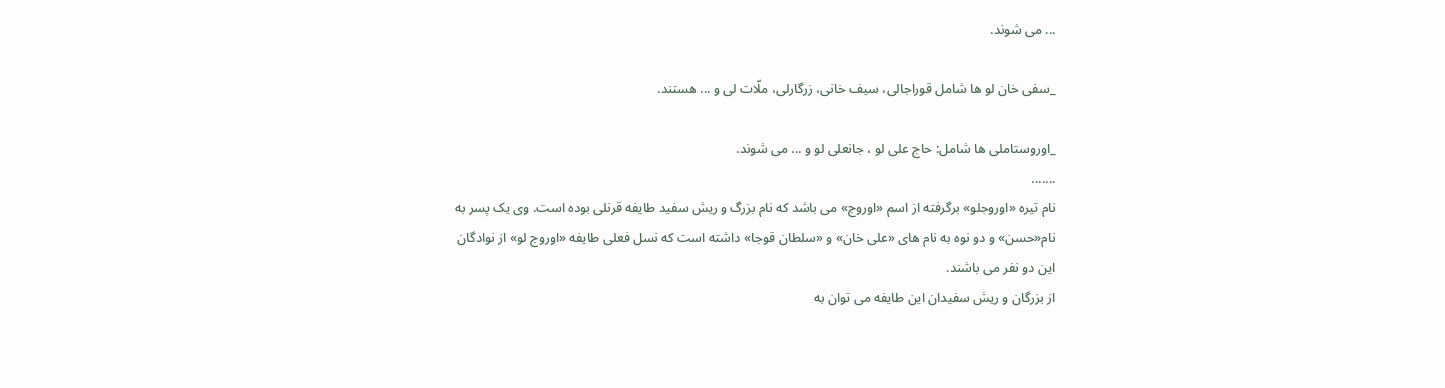... می شوند.

_سفی خان لو ها شامل قوراجالی، سیف خانی، زرگارلی، ملّات لی و ... هستند.

_اوروستاملی ها شامل: حاج علی لو ، جانعلی لو و ... می شوند.
.......
نام تیره «اوروجلو» برگرفته از اسم «اوروج» می باشد که نام بزرگ و ریش سفید طایفه قرنلی بوده است. وی یک پسر به نام«حسن» و دو نوه به نام های «علی خان» و «سلطان قوجا» داشته است که نسل فعلی طایفه «اوروج لو» از نوادگان این دو نفر می باشند.
از بزرگان و ریش سفیدان این طایفه می توان به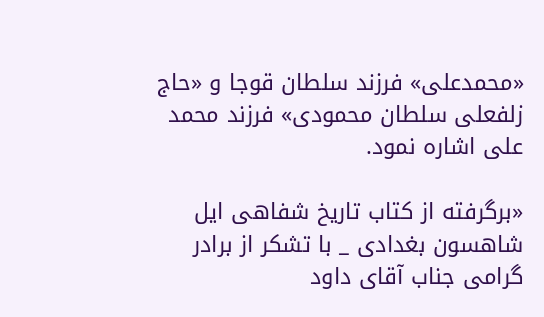«محمدعلی» فرزند سلطان قوجا و «حاج زلفعلی سلطان محمودی» فرزند محمد علی اشاره نمود.

«برگرفته از کتاب تاریخ شفاهی ایل شاهسون بغدادی _ با تشکر از برادر گرامی جناب آقای داود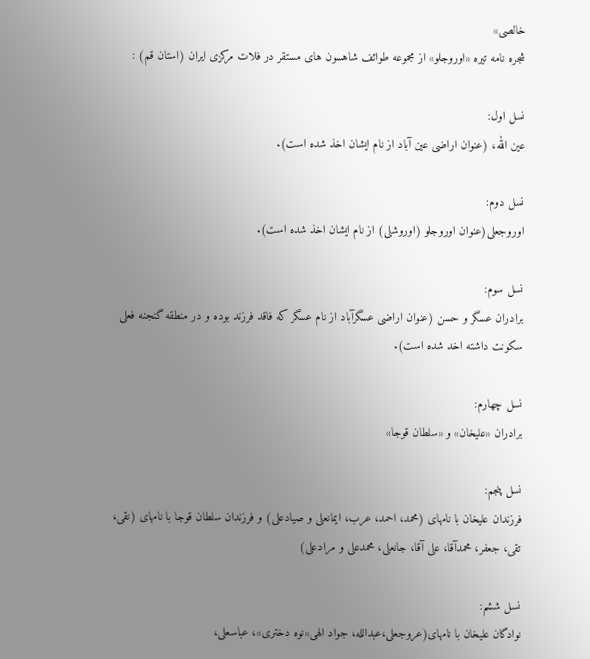خالصی»
شجره نامه تیره «اوروجلو» از مجموعه طوائف شاهسون های مستقر در فلات مرکزی ایران (استان قم) :

نسل اول:
عین الله، (عنوان اراضی عین آباد از نام ایشان اخذ شده است).

نسل دوم:
اوروجعلی(عنوان اوروجلو (اوروشلی) از نام ایشان اخذ شده است).

نسل سوم:
برادران عسگر و حسن (عنوان اراضی عسگرآباد از نام عسگر که فاقد فرزند بوده و در منطقه گنجنه فعلی سکونت داشته اخد شده است).

نسل چهارم:
برادران «علیخان» و «سلطان قوجا»

نسل پنجم:
فرزندان علیخان با نامهای (محمد، احمد، عرب، ایمانعلی و صیادعلی) و فرزندان سلطان قوجا با نامهای (نقی، تقی، جعفر، محمدآقا، علی آقا، جانعلی، محمدعلی و مرادعلی)

نسل ششم:
نوادگان علیخان با نامهای(عروجعلی،عبدالله، جواد الهی«نوه دختری»، عباسعلی،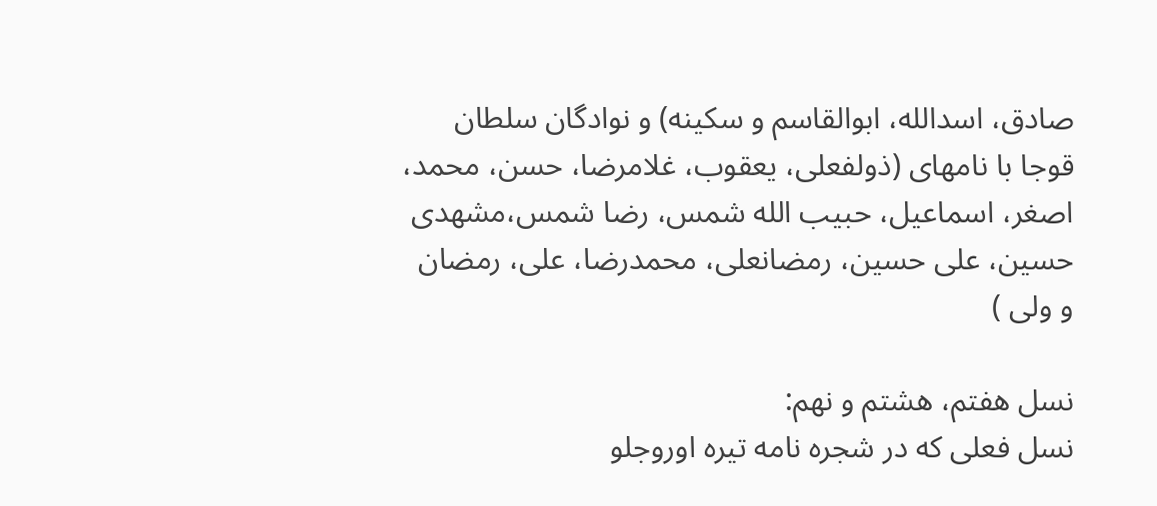صادق، اسدالله، ابوالقاسم و سکینه) و نوادگان سلطان قوجا با نامهای (ذولفعلی، یعقوب، غلامرضا، حسن، محمد، اصغر، اسماعیل، حبیب الله شمس، رضا شمس،مشهدی حسین، علی حسین، رمضانعلی، محمدرضا، علی، رمضان و ولی )

نسل هفتم، هشتم و نهم:
نسل فعلی که در شجره نامه تیره اوروجلو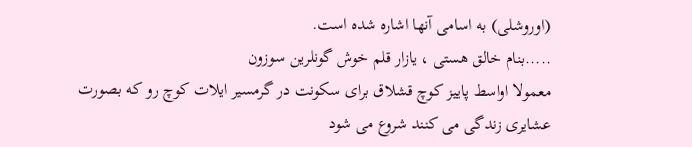(اوروشلی) به اسامی آنها اشاره شده است.
.....بنام خالق هستی ، یازار قلم خوش گونلرین سوزون
معمولا اواسط پاییز کوچ قشلاق برای سکونت در گرمسیر ایلات کوچ رو که بصورت عشایری زندگی می کنند شروع می شود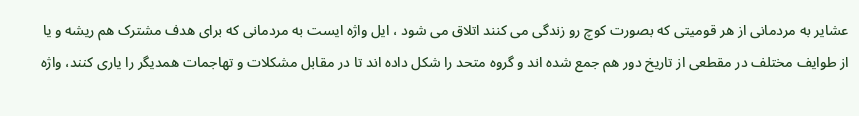عشایر به مردمانی از هر قومیتی که بصورت کوچ رو زندگی می کنند اتلاق می شود ، ایل واژه ایست به مردمانی که برای هدف مشترک هم ریشه و یا از طوایف مختلف در مقطعی از تاریخ دور هم جمع شده اند و گروه متحد را شکل داده اند تا در مقابل مشکلات و تهاجمات همدیگر را یاری کنند، واژه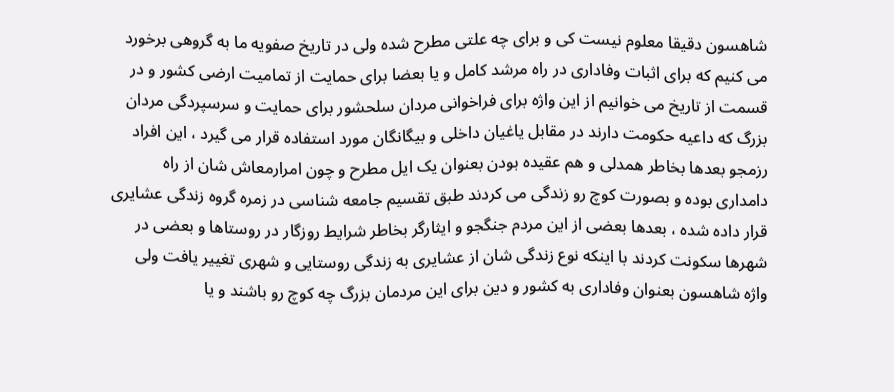شاهسون دقیقا معلوم نیست کی و برای چه علتی مطرح شده ولی در تاریخ صفویه ما به گروهی برخورد می کنیم که برای اثبات وفاداری در راه مرشد کامل و یا بعضا برای حمایت از تمامیت ارضی کشور و در قسمت از تاریخ می خوانیم از این واژه برای فراخوانی مردان سلحشور برای حمایت و سرسپردگی مردان بزرگ که داعیه حکومت دارند در مقابل یاغیان داخلی و بیگانگان مورد استفاده قرار می گیرد ، این افراد رزمجو بعدها بخاطر همدلی و هم عقیده بودن بعنوان یک ایل مطرح و چون امرارمعاش شان از راه دامداری بوده و بصورت کوچ رو زندگی می کردند طبق تقسیم جامعه شناسی در زمره گروه زندگی عشایری قرار داده شده ، بعدها بعضی از این مردم جنگجو و ایثارگر بخاطر شرایط روزگار در روستاها و بعضی در شهرها سکونت کردند با اینکه نوع زندگی شان از عشایری به زندگی روستایی و شهری تغییر یافت ولی واژه شاهسون بعنوان وفاداری به کشور و دین برای این مردمان بزرگ چه کوچ رو باشند و یا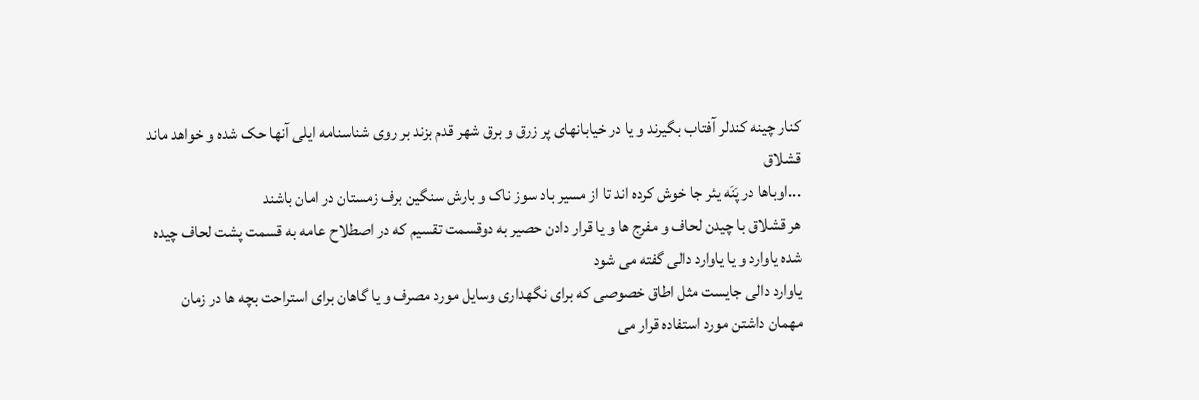کنار چینه کندلر آفتاب بگیرند و یا در خیابانهای پر زرق و برق شهر قدم بزند بر روی شناسنامه ایلی آنها حک شده و خواهد ماند
قشلاق
...اوباها در پَنَه یئر جا خوش کرده اند تا از مسیر باد سوز ناک و بارش سنگین برف زمستان در امان باشند
هر قشلاق با چیدن لحاف و مفرج ها و یا قرار دادن حصیر به دوقسمت تقسیم که در اصطلاح عامه به قسمت پشت لحاف چیده شده یاوارد و یا یاوارد دالی گفته می شود
یاوارد دالی جایست مثل اطاق خصوصی که برای نگهداری وسایل مورد مصرف و یا گاهان برای استراحت بچه ها در زمان مهمان داشتن مورد استفاده قرار می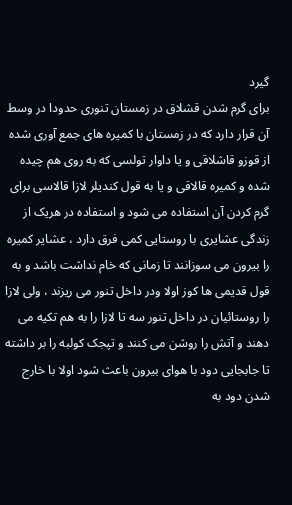گیرد
برای گرم شدن قشلاق در زمستان تنوری حدودا در وسط آن قرار دارد که در زمستان با کمیره های جمع آوری شده از قوزو قاشلاقی و یا داوار تولسی که به روی هم چیده شده و کمیره قالاقی و یا به قول کندیلر لازا قالاسی برای گرم کردن آن استفاده می شود و استفاده در هریک از زندگی عشایری با روستایی کمی فرق دارد ، عشایر کمیره را بیرون می سوزانند تا زمانی که خام نداشت باشد و به قول قدیمی ها کوز اولا ودر داخل تنور می ریزند ، ولی لازا را روستائیان در داخل تنور سه تا لازا را به هم تکیه می دهند و آتش را روشن می کنند و تپجک کولبه را بر داشته تا جابجایی دود با هوای بیرون باعث شود اولا با خارج شدن دود به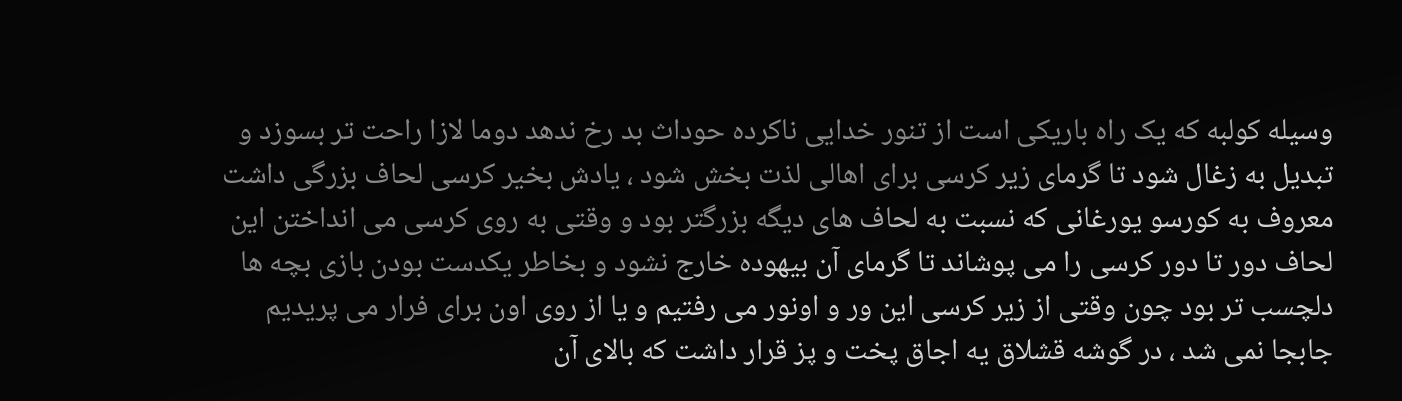وسیله کولبه که یک راه باریکی است از تنور خدایی ناکرده حوداث بد رخ ندهد دوما لازا راحت تر بسوزد و تبدیل به زغال شود تا گرمای زیر کرسی برای اهالی لذت بخش شود ، یادش بخیر کرسی لحاف بزرگی داشت معروف به کورسو یورغانی که نسبت به لحاف های دیگه بزرگتر بود و وقتی به روی کرسی می انداختن این لحاف دور تا دور کرسی را می پوشاند تا گرمای آن بیهوده خارج نشود و بخاطر یکدست بودن بازی بچه ها دلچسب تر بود چون وقتی از زیر کرسی این ور و اونور می رفتیم و یا از روی اون برای فرار می پریدیم جابجا نمی شد ، در گوشه قشلاق یه اجاق پخت و پز قرار داشت که بالای آن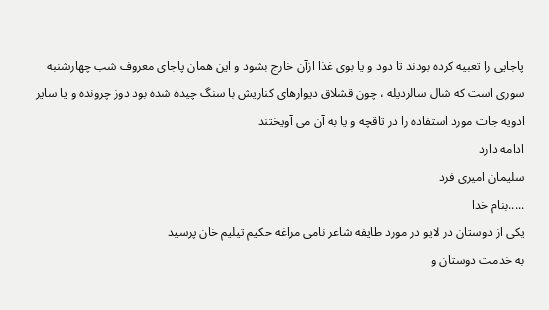پاجایی را تعبیه کرده بودند تا دود و یا بوی غذا ازآن خارج بشود و این همان پاجای معروف شب چهارشنبه سوری است که شال سالردیله ، چون قشلاق دیوارهای کناریش با سنگ چیده شده بود دوز چرونده و یا سایر ادویه جات مورد استفاده را در تاقچه و یا به آن می آویختند
ادامه دارد
سلیمان امیری فرد
.....بنام خدا
یکی از دوستان در لایو در مورد طایفه شاعر نامی مراغه حکیم تیلیم خان پرسید
به خدمت دوستان و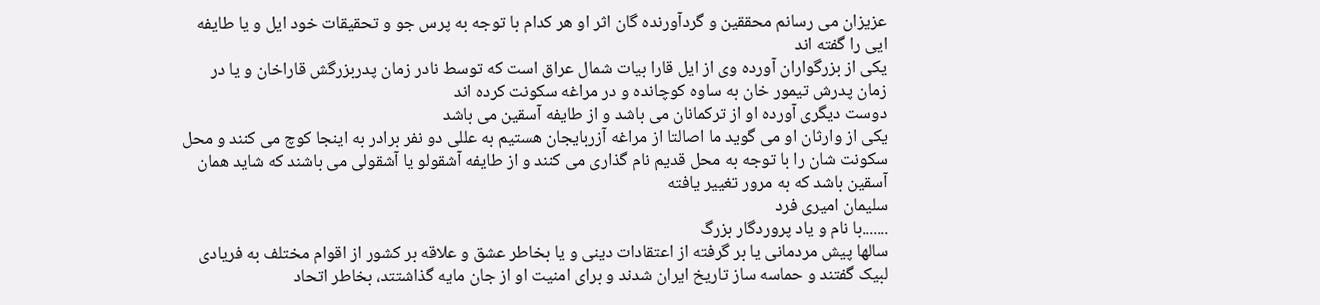عزیزان می رسانم محققین و گردآورنده گان اثر او هر کدام با توجه به پرس جو و تحقیقات خود ایل و یا طایفه ایی را گفته اند
یکی از بزرگواران آورده وی از ایل قارا بیات شمال عراق است که توسط نادر زمان پدربزرگش قاراخان و یا در زمان پدرش تیمور خان به ساوه کوچانده و در مراغه سکونت کرده اند
دوست دیگری آورده او از ترکمانان می باشد و از طایفه آسقین می باشد
یکی از وارثان او می گوید ما اصالتا از مراغه آزربایجان هستیم به عللی دو نفر برادر به اینجا کوچ می کنند و محل سکونت شان را با توجه به محل قدیم نام گذاری می کنند و از طایفه آشقولو یا آشقولی می باشند که شاید همان آسقین باشد که به مرور تغییر یافته
سلیمان امیری فرد
.......با نام و یاد پروردگار بزرگ
سالها پیش مردمانی یا بر گرفته از اعتقادات دینی و یا بخاطر عشق و علاقه بر کشور از اقوام مختلف به فریادی لبیک گفتند و حماسه ساز تاریخ ایران شدند و برای امنیت او از جان مایه گذاشتتد، بخاطر اتحاد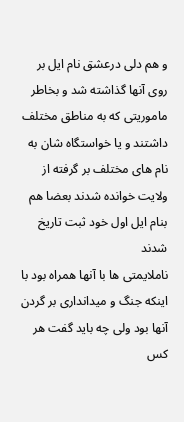و هم دلی درعشق نام ایل بر روی آنها گذاشته شد و بخاطر ماموریتی که به مناطق مختلف داشتند و یا خواستگاه شان به نام های مختلف بر گرفته از ولایت خوانده شدند بعضا هم بنام ایل اول خود ثبت تاریخ شدند
ناملایمتی ها با آنها همراه بود با اینکه جنگ و میدانداری بر گردن آنها بود ولی چه باید گفت هر کس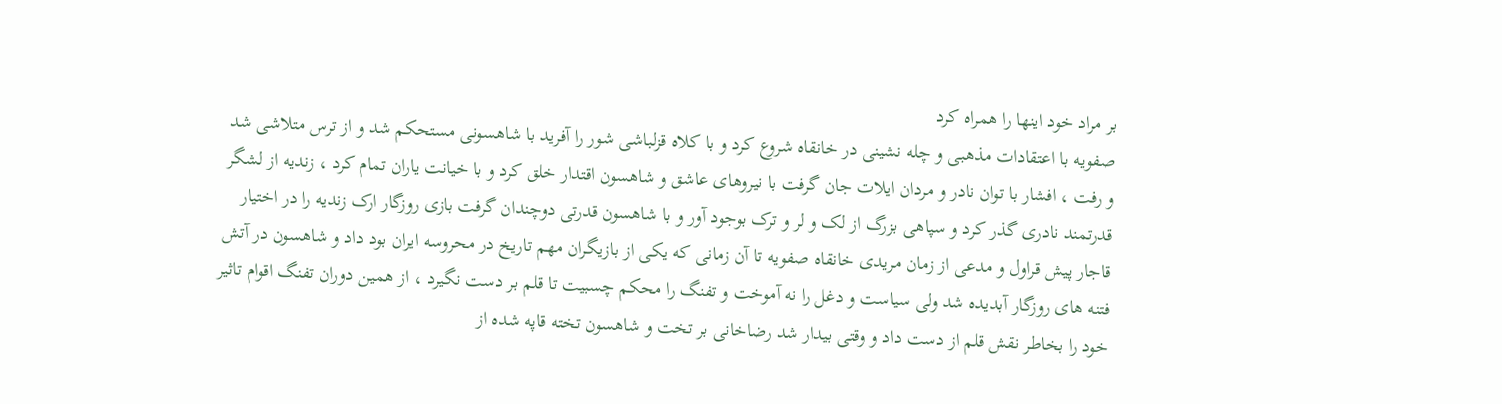بر مراد خود اینها را همراه کرد
صفویه با اعتقادات مذهبی و چله نشینی در خانقاه شروع کرد و با کلاه قزلباشی شور را آفرید با شاهسونی مستحکم شد و از ترس متلاشی شد و رفت ، افشار با توان نادر و مردان ایلات جان گرفت با نیروهای عاشق و شاهسون اقتدار خلق کرد و با خیانت یاران تمام کرد ، زندیه از لشگر قدرتمند نادری گذر کرد و سپاهی بزرگ از لک و لر و ترک بوجود آور و با شاهسون قدرتی دوچندان گرفت بازی روزگار ارک زندیه را در اختیار قاجار پیش قراول و مدعی از زمان مریدی خانقاه صفویه تا آن زمانی که یکی از بازیگران مهم تاریخ در محروسه ایران بود داد و شاهسون در آتش فتنه های روزگار آبدیده شد ولی سیاست و دغل را نه آموخت و تفنگ را محکم چسبیت تا قلم بر دست نگیرد ، از همین دوران تفنگ اقوام تاثیر خود را بخاطر نقش قلم از دست داد و وقتی بیدار شد رضاخانی بر تخت و شاهسون تخته قاپه شده از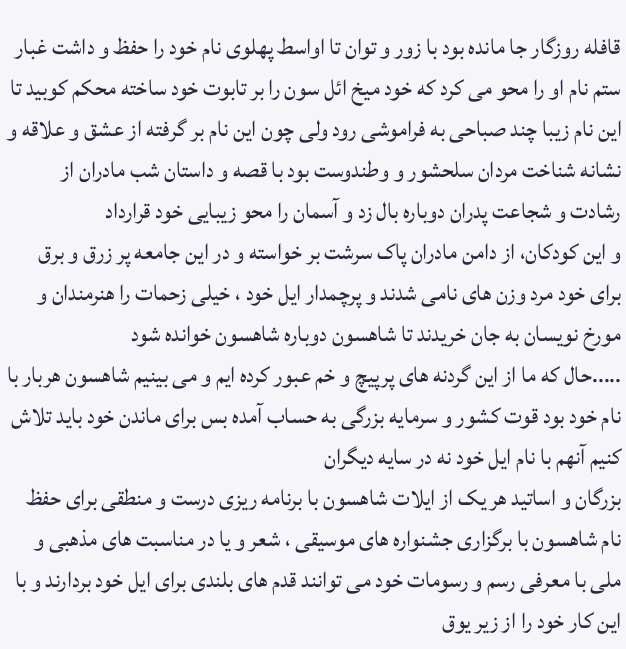قافله روزگار جا مانده بود با زور و توان تا اواسط پهلوی نام خود را حفظ و داشت غبار ستم نام او را محو می کرد که خود میخ ائل سون را بر تابوت خود ساخته محکم کوبید تا این نام زیبا چند صباحی به فراموشی رود ولی چون این نام بر گرفته از عشق و علاقه و نشانه شناخت مردان سلحشور و وطندوست بود با قصه و داستان شب مادران از رشادت و شجاعت پدران دوباره بال زد و آسمان را محو زیبایی خود قرارداد
و این کودکان، از دامن مادران پاک سرشت بر خواسته و در این جامعه پر زرق و برق برای خود مرد وزن های نامی شدند و پرچمدار ایل خود ، خیلی زحمات را هنرمندان و مورخ نویسان به جان خریدند تا شاهسون دوباره شاهسون خوانده شود
.....حال که ما از این گردنه های پرپیچ و خم عبور کرده ایم و می بینیم شاهسون هربار با نام خود بود قوت کشور و سرمایه بزرگی به حساب آمده بس برای ماندن خود باید تلاش کنیم آنهم با نام ایل خود نه در سایه دیگران
بزرگان و اساتید هر یک از ایلات شاهسون با برنامه ریزی درست و منطقی برای حفظ نام شاهسون با برگزاری جشنواره های موسیقی ، شعر و یا در مناسبت های مذهبی و ملی با معرفی رسم و رسومات خود می توانند قدم های بلندی برای ایل خود بردارند و با این کار خود را از زیر یوق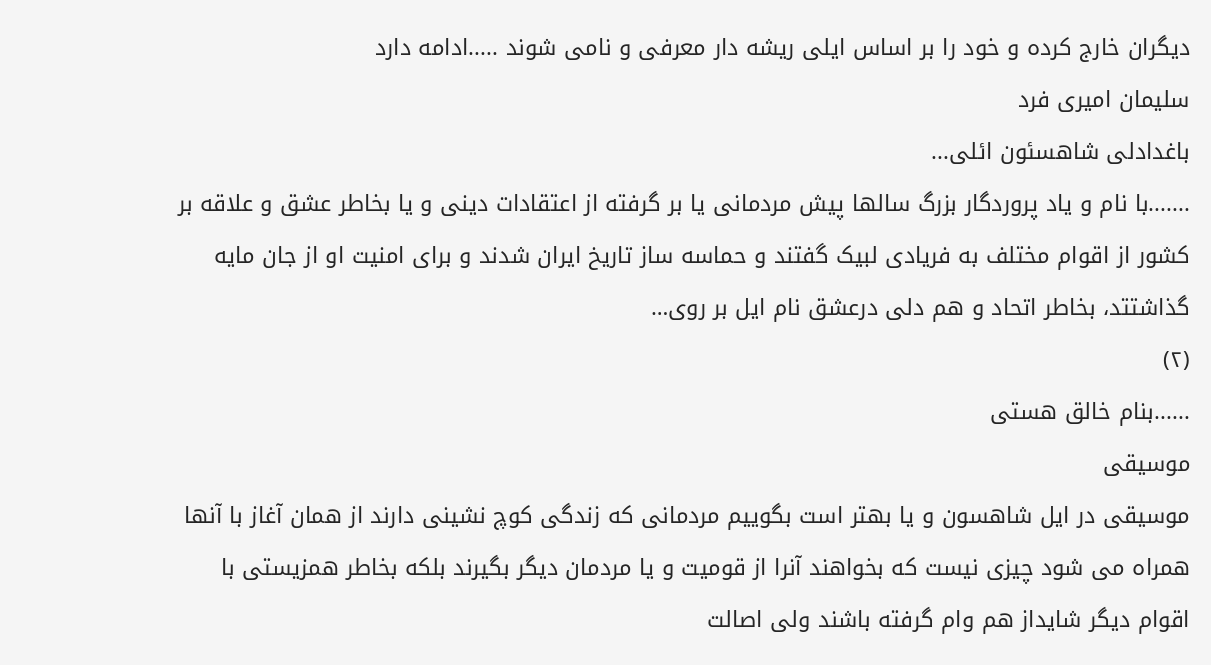دیگران خارج کرده و خود را بر اساس ایلی ریشه دار معرفی و نامی شوند .....ادامه دارد
سلیمان امیری فرد
باغدادلی شاهسئون ائلی...
.......با نام و یاد پروردگار بزرگ سالها پیش مردمانی یا بر گرفته از اعتقادات دینی و یا بخاطر عشق و علاقه بر کشور از اقوام مختلف به فریادی لبیک گفتند و حماسه ساز تاریخ ایران شدند و برای امنیت او از جان مایه گذاشتتد، بخاطر اتحاد و هم دلی درعشق نام ایل بر روی…
(۲)
......بنام خالق هستی
موسیقی
موسیقی در ایل شاهسون و یا بهتر است بگوییم مردمانی که زندگی کوچ نشینی دارند از همان آغاز با آنها همراه می شود چیزی نیست که بخواهند آنرا از قومیت و یا مردمان دیگر بگیرند بلکه بخاطر همزیستی با اقوام دیگر شایداز هم وام گرفته باشند ولی اصالت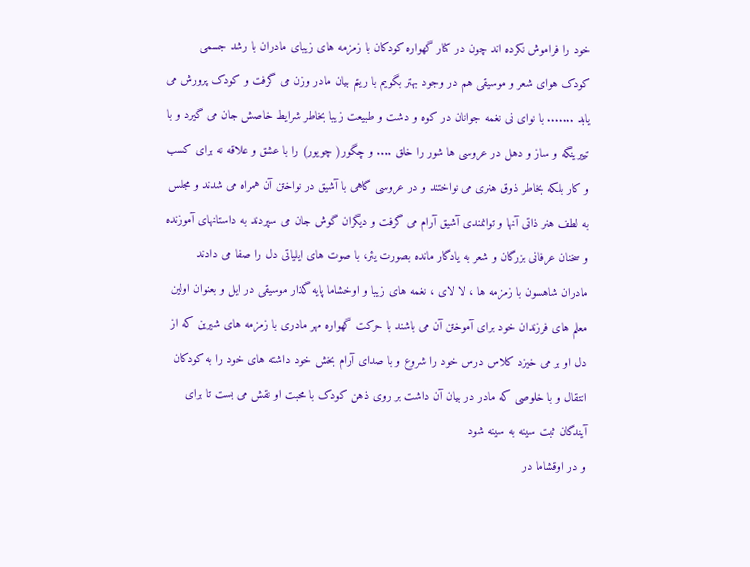خود را فراموش نکرده اند چون در کنار گهواره کودکان با زمزمه های زیبای مادران با رشد جسمی کودک هوای شعر و موسیقی هم در وجود بهتر بگویم با ریتم بیان مادر وزن می گرفت و کودک پرورش می یابد ....... با نوای نی نغمه جوانان در کوه و دشت و طبیعت زیبا بخاطر شرایط خاصش جان می گیرد و با تییرینگه و ساز و دهل در عروسی ها شور را خلق .... و چگور( چویور) را با عشق و علاقه نه برای کسب و کار بلکه بخاطر ذوق هنری می نواختند و در عروسی گاهی با آشیق در نواختن آن همراه می شدند و مجلس به لطف هنر ذاتی آنها و توانمندی آشیق آرام می گرفت و دیگران گوش جان می سپردند به داستانهای آموزنده و سخنان عرفانی بزرگان و شعر به یادگار مانده بصورت یئر، با صوت های ایلیاتی دل را صفا می دادند
مادران شاهسون با زمزمه ها ، لا لای ، نغمه های زیبا و اوخشاما پایه گذار موسیقی در ایل و بعنوان اولین معلم های فرزندان خود برای آموختن آن می باشند با حرکت گهواره مهر مادری با زمزمه های شیرین که از دل او بر می خیزد کلاس درس خود را شروع و با صدای آرام بخش خود داشته های خود را به کودکان انتقال و با خلوصی که مادر در بیان آن داشت بر روی ذهن کودک با محبت او نقش می بست تا برای آیندگان ثبت سینه به سینه شود
و در اوقشاما در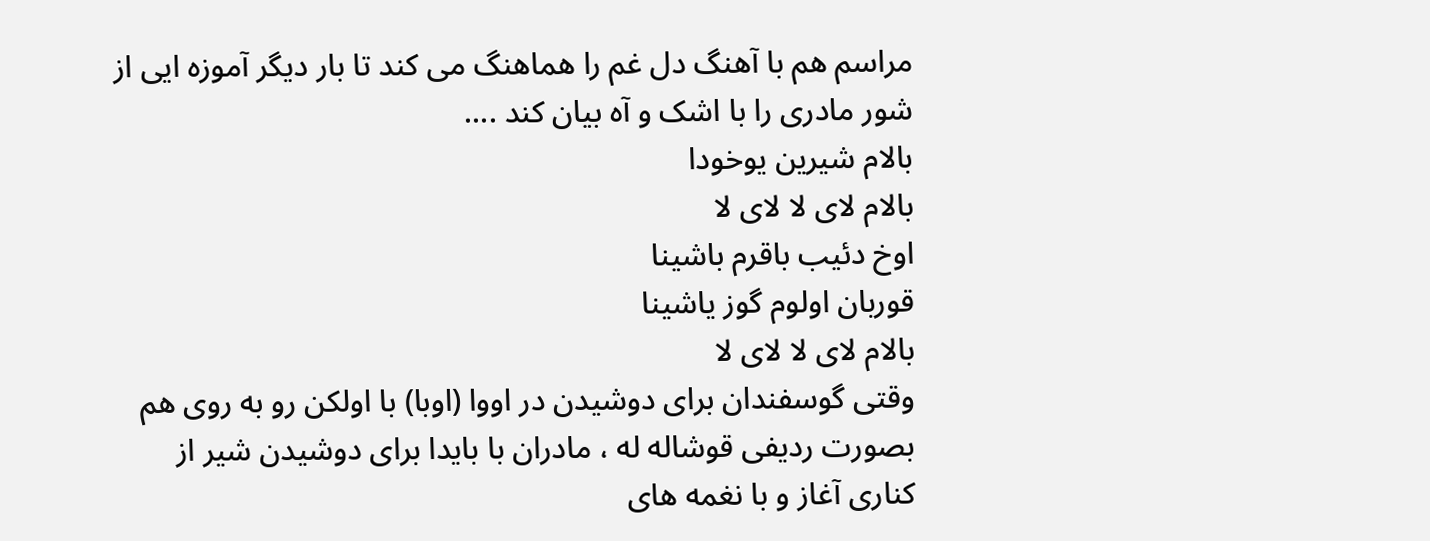مراسم هم با آهنگ دل غم را هماهنگ می کند تا بار دیگر آموزه ایی از شور مادری را با اشک و آه بیان کند ....
بالام شیرین یوخودا
بالام لای لا لای لا
اوخ دئیب باقرم باشینا
قوربان اولوم گوز یاشینا
بالام لای لا لای لا
وقتی گوسفندان برای دوشیدن در اووا (اوبا) با اولکن رو به روی هم بصورت ردیفی قوشاله له ، مادران با بایدا برای دوشیدن شیر از کناری آغاز و با نغمه های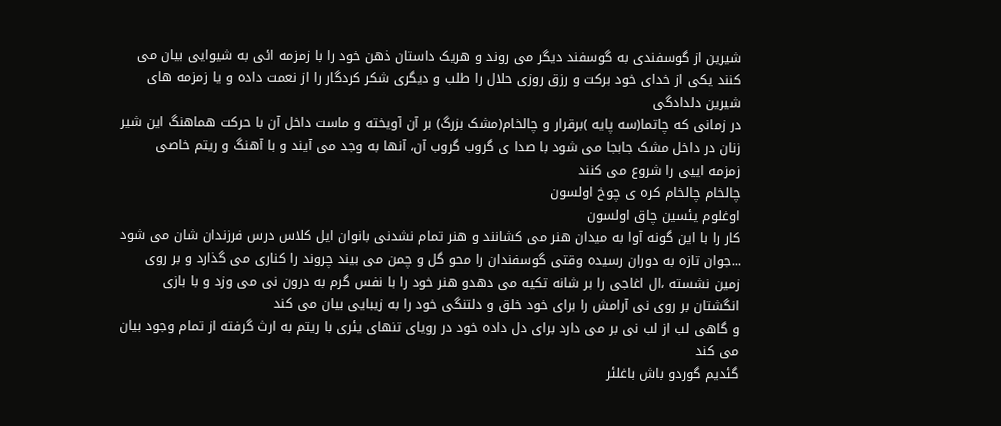شیرین از گوسفندی به گوسفند دیگر می روند و هریک داستان ذهن خود را با زمزمه ائی به شیوایی بیان می کنند یکی از خدای خود برکت و رزق روزی حلال را طلب و دیگری شکر کردگار را از نعمت داده و یا زمزمه های شیرین دلدادگی
در زمانی که چاتما(سه پایه )برقرار و چالخام(مشک بزرگ) بر آن آویخته و ماست داخل آن با حرکت هماهنگ این شیر زنان در داخل مشک جابجا می شود با صدا ی گروب گروب آن، آنها به وجد می آیند و با آهنگ و ریتم خاصی زمزمه اییی را شروع می کنند
چالخام چالخام کره ی چوخ اولسون
اوغلوم یئسین چاق اولسون
کار را با این گونه آوا به میدان هنر می کشانند و هنر تمام نشدنی بانوان ایل کلاس درس فرزندان شان می شود
...جوان تازه به دوران رسیده وقتی گوسفندان را محو گل و چمن می بیند چروند را کناری می گذارد و بر روی زمین نشسته ،ال اغاجی را بر شانه تکیه می دهدو هنر خود را با نفس گرم به درون نی می وزد و با بازی انگشتان بر روی نی آرامش را برای خود خلق و دلتنگی خود را به زیبایی بیان می کند
و گاهی لب از لب نی بر می دارد برای دل داده خود در رویای تنهای یئری با ریتم به ارث گرفته از تمام وجود بیان می کند
گئدیم گوردو باش باغلئر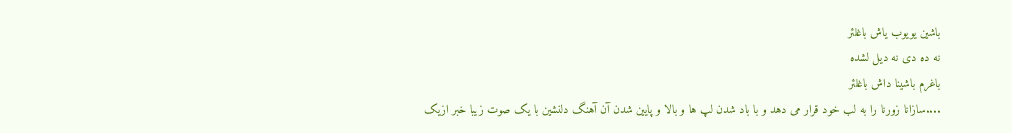باشین یویوب یاش باغلئر
نه ده دی نه دیل لشده
باغرم باشینا داش باغلئر
....سازانا زورنا را به لب خود قرار می دهد و با باد شدن لپ ها و بالا و پایین شدن آن آهنگ دلنشین با یک صوت زیبا خبر ازیک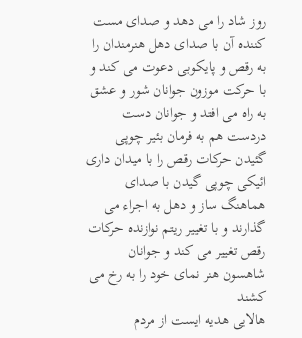روز شاد را می دهد و صدای مست کننده آن با صدای دهل هنرمندان را به رقص و پایکوبی دعوت می کند و با حرکت موزون جوانان شور و عشق به راه می افتد و جوانان دست دردست هم به فرمان بئیر چوپی گئیدن حرکات رقص را با میدان داری ائیکی چوپی گیدن با صدای هماهنگ ساز و دهل به اجراء می گذارند و با تغییر ریتم نوازنده حرکات رقص تغییر می کند و جوانان شاهسون هنر نمای خود را به رخ می کشند
هالایی هدیه ایست از مردم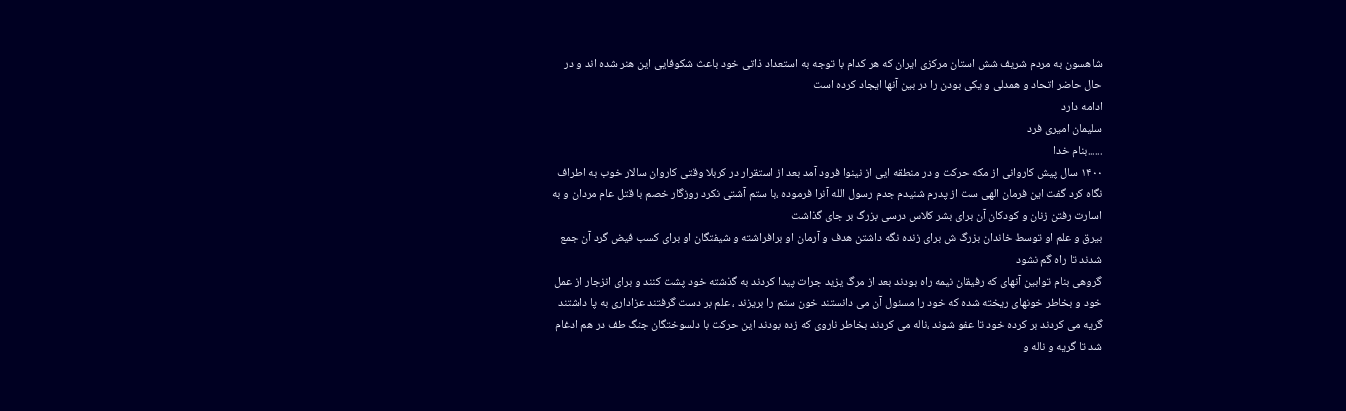شاهسون به مردم شریف شش استان مرکزی ایران که هر کدام با توجه به استعداد ذاتی خود باعث شکوفایی این هنر شده اند و در حال حاضر اتحاد و همدلی و یکی بودن را در بین آنها ایجاد کرده است
ادامه دارد
سلیمان امیری فرد
......بنام خدا
۱۴۰۰ سال پیش کاروانی از مکه حرکت و در منطقه ایی از نینوا فرود آمد بعد از استقرار در کربلا وقتی کاروان سالار خوب به اطراف نگاه کرد گفت این فرمان الهی ست از پدرم شنیدم جدم رسول الله آنرا فرموده ،با ستم آشتی نکرد روزگار خصم با قتل عام مردان و به اسارت رفتن زنان و کودکان آن برای بشر کلاس درسی بزرگ بر جای گذاشت
بیرق و علم او توسط خاندان بزرگ ش برای زنده نگه داشتن هدف و آرمان او برافراشته و شیفتگان او برای کسب فیض گرد آن جمع شدند تا راه گم نشود
گروهی بنام توابین آنهای که رفیقان نیمه راه بودند بعد از مرگ یزید جرات پیدا کردند به گذشته خود پشت کنند و برای انزجار از عمل خود و بخاطر خونهای ریخته شده که خود را مسئول آن می دانستند خون ستم را بریزند ، علم بر دست گرفتند عزاداری به پا داشتند گریه می کردند بر کرده خود تا عفو شوند ،ناله می کردند بخاطر ناروی که زده بودند این حرکت با دلسوختگان جنگ طف در هم ادغام شد تا گریه و ناله و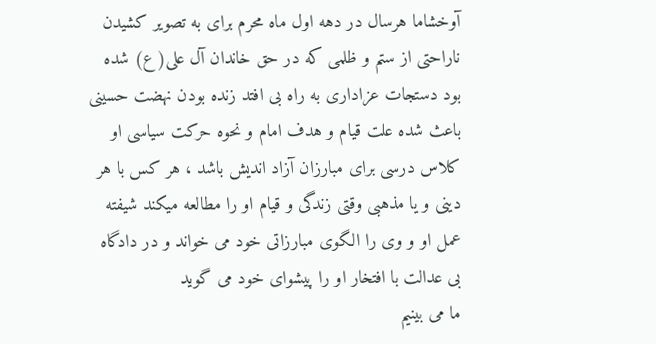آوخشاما هرسال در دهه اول ماه محرم برای به تصویر کشیدن ناراحتی از ستم و ظلمی که در حق خاندان آل علی( ع) شده بود دستجات عزاداری به راه بی افتد زنده بودن نهضت حسینی باعث شده علت قیام و هدف امام و نحوه حرکت سیاسی او کلاس درسی برای مبارزان آزاد اندیش باشد ، هر کس با هر دینی و یا مذهبی وقتی زندگی و قیام او را مطالعه میکند شیفته عمل او و وی را الگوی مبارزاتی خود می خواند و در دادگاه بی عدالت با افتخار او را پیشوای خود می گوید
ما می بینیم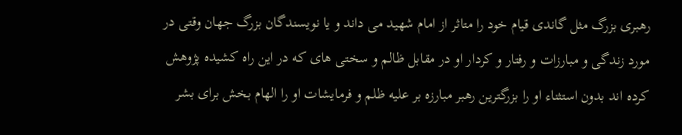رهبری بزرگ مثل گاندی قیام خود را متاثر از امام شهید می داند و یا نویسندگان بزرگ جهان وقتی در مورد زندگی و مبارزات و رفتار و کردار او در مقابل ظالم و سختی های که در این راه کشیده پژوهش کرده اند بدون استثناء او را بزرگترین رهبر مبارزه بر علیه ظلم و فرمایشات او را الهام بخش برای بشر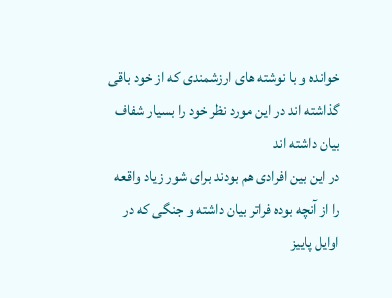خوانده و با نوشته های ارزشمندی که از خود باقی گذاشته اند در این مورد نظر خود را بسیار شفاف بیان داشته اند
در این بین افرادی هم بودند برای شور زیاد واقعه را از آنچه بوده فراتر بیان داشته و جنگی که در اوایل پاییز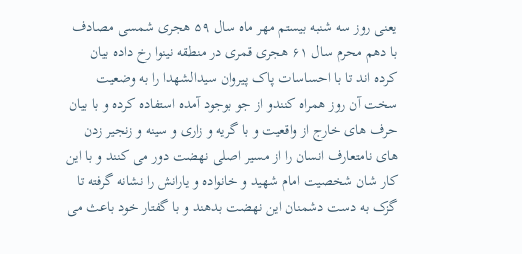یعنی روز سه شنبه بیستم مهر ماه سال ۵۹ هجری شمسی مصادف با دهم محرم سال ۶۱ هجری قمری در منطقه نینوا رخ داده بیان کرده اند تا با احساسات پاک پیروان سیدالشهدا را به وضعیت سخت آن روز همراه کنندو از جو بوجود آمده استفاده کرده و با بیان حرف های خارج از واقعیت و با گریه و زاری و سینه و زنجیر زدن های نامتعارف انسان را از مسیر اصلی نهضت دور می کنند و با این کار شان شخصیت امام شهید و خانواده و یارانش را نشانه گرفته تا گزک به دست دشمنان این نهضت بدهند و با گفتار خود باعث می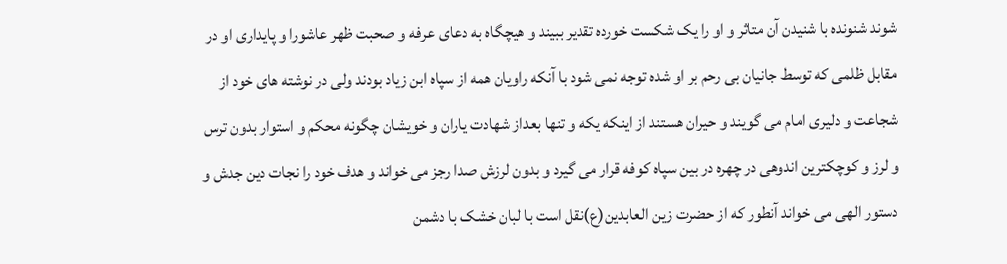شوند شنونده با شنیدن آن متاثر و او را یک شکست خورده تقدیر ببیند و هیچگاه به دعای عرفه و صحبت ظهر عاشورا و پایداری او در مقابل ظلمی که توسط جانیان بی رحم بر او شده توجه نمی شود با آنکه راویان همه از سپاه ابن زیاد بودند ولی در نوشته های خود از شجاعت و دلیری امام می گویند و حیران هستند از اینکه یکه و تنها بعداز شهادت یاران و خویشان چگونه محکم و استوار بدون ترس و لرز و کوچکترین اندوهی در چهره در بین سپاه کوفه قرار می گیرد و بدون لرزش صدا رجز می خواند و هدف خود را نجات دین جدش و دستور الهی می خواند آنطور که از حضرت زین العابدین(ع)نقل است با لبان خشک با دشمن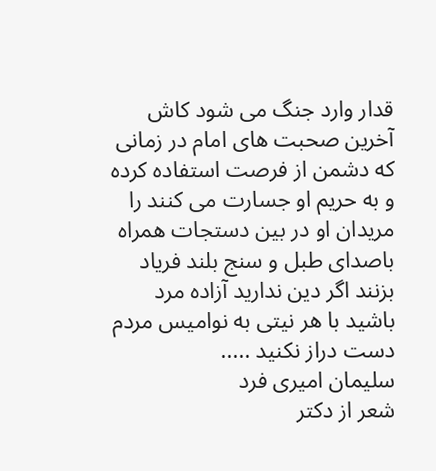قدار وارد جنگ می شود کاش آخرین صحبت های امام در زمانی که دشمن از فرصت استفاده کرده و به حریم او جسارت می کنند را مریدان او در بین دستجات همراه باصدای طبل و سنج بلند فریاد بزنند اگر دین ندارید آزاده مرد باشید با هر نیتی به نوامیس مردم دست دراز نکنید .....
سلیمان امیری فرد
شعر از دکتر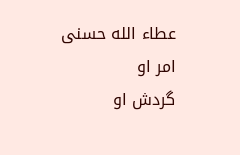عطاء الله حسنی
امر او
گردش او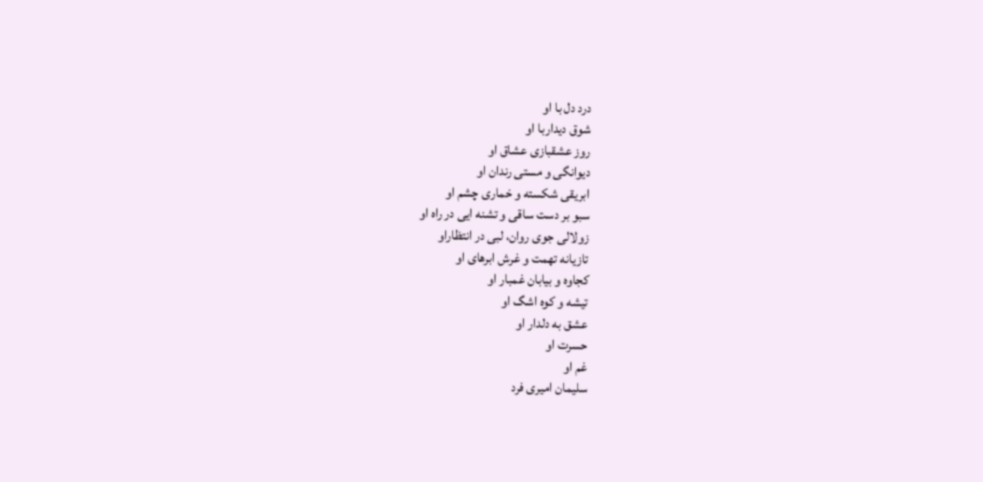درد دل با او
شوق دیداربا او
روز عشقبازی عشاق او
دیوانگی و مستی رندان او
ابریقی شکسته و خماری چشم او
سبو بر دست ساقی و تشنه ایی در راه او
زولالی جوی روان، لبی در انتظاراو
تازیانه تهمت و غرش ابرهای او
کجاوه و بیابان غمبار او
تیشه و کوه اشگ او
عشق به دلدار او
حسرت او
غم او
سلیمان امیری فرد